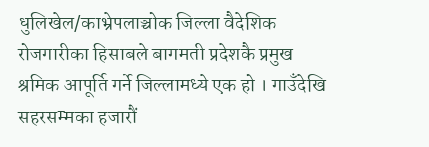धुलिखेल/काभ्रेपलाञ्चोक जिल्ला वैदेशिक रोजगारीका हिसाबले बागमती प्रदेशकै प्रमुख श्रमिक आपूर्ति गर्ने जिल्लामध्ये एक हो । गाउँदेखि सहरसम्मका हजारौं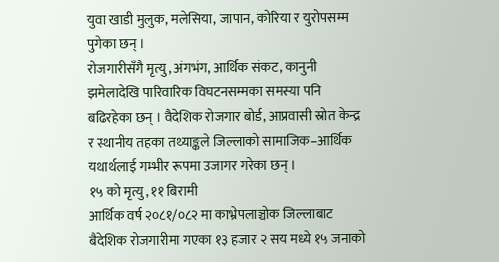युवा खाडी मुलुक, मलेसिया, जापान, कोरिया र युरोपसम्म पुगेका छन् ।
रोजगारीसँगै मृत्यु, अंगभंग, आर्थिक संकट, कानुनी झमेलादेखि पारिवारिक विघटनसम्मका समस्या पनि बढिरहेका छन् । वैदेशिक रोजगार बोर्ड, आप्रवासी स्रोत केन्द्र र स्थानीय तहका तथ्याङ्कले जिल्लाको सामाजिक–आर्थिक यथार्थलाई गम्भीर रूपमा उजागर गरेका छन् ।
१५ को मृत्यु, ११ बिरामी
आर्थिक वर्ष २०८१/०८२ मा काभ्रेपलाञ्चोक जिल्लाबाट बैदेशिक रोजगारीमा गएका १३ हजार २ सय मध्ये १५ जनाको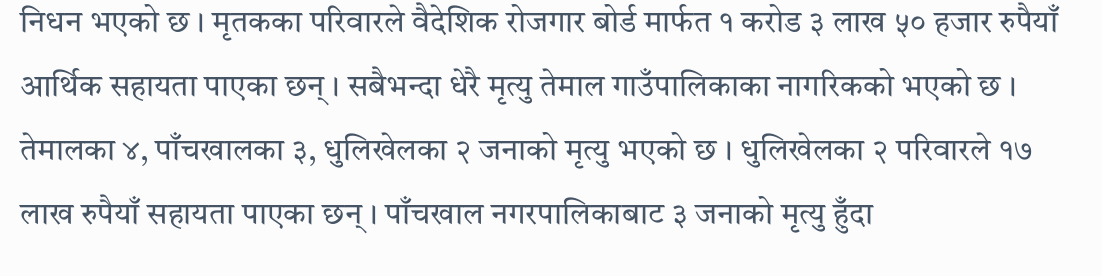निधन भएको छ । मृतकका परिवारले वैदेशिक रोजगार बोर्ड मार्फत १ करोड ३ लाख ५० हजार रुपैयाँ आर्थिक सहायता पाएका छन् । सबैभन्दा धेरै मृत्यु तेमाल गाउँपालिकाका नागरिकको भएको छ । तेमालका ४, पाँचखालका ३, धुलिखेलका २ जनाको मृत्यु भएको छ । धुलिखेलका २ परिवारले १७ लाख रुपैयाँ सहायता पाएका छन् । पाँचखाल नगरपालिकाबाट ३ जनाको मृत्यु हुँदा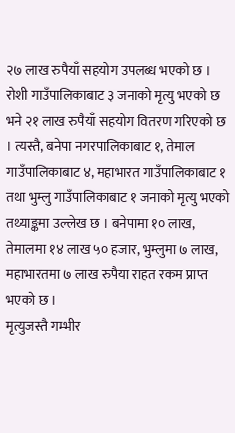२७ लाख रुपैयाँ सहयोग उपलब्ध भएको छ । रोशी गाउँपालिकाबाट ३ जनाको मृत्यु भएको छ भने २१ लाख रुपैयाँ सहयोग वितरण गरिएको छ । त्यस्तै, बनेपा नगरपालिकाबाट १, तेमाल गाउँपालिकाबाट ४, महाभारत गाउँपालिकाबाट १ तथा भुम्लु गाउँपालिकाबाट १ जनाको मृत्यु भएको तथ्याङ्कमा उल्लेख छ । बनेपामा १० लाख, तेमालमा १४ लाख ५० हजार, भुम्लुमा ७ लाख, महाभारतमा ७ लाख रुपैया राहत रकम प्राप्त भएको छ ।
मृत्युजस्तै गम्भीर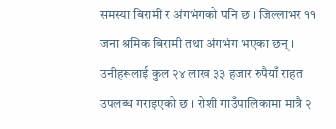समस्या बिरामी र अंगभंगको पनि छ । जिल्लाभर ११ जना श्रमिक बिरामी तथा अंगभंग भएका छन् । उनीहरूलाई कुल २४ लाख ३३ हजार रुपैयाँ राहत उपलब्ध गराइएको छ । रोशी गाउँपालिकामा मात्रै २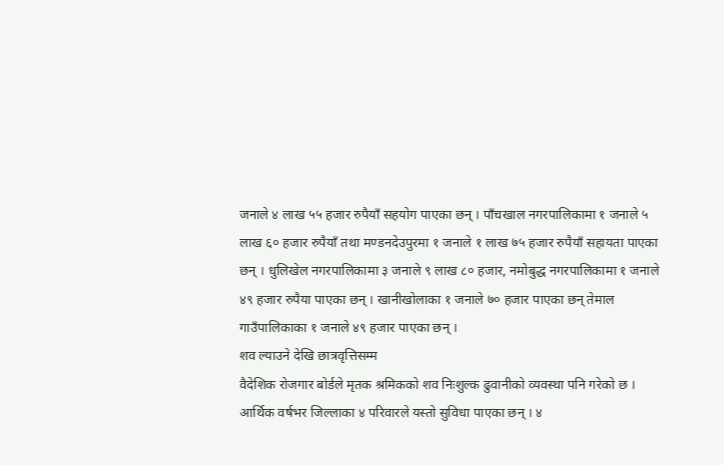जनाले ४ लाख ५५ हजार रुपैयाँ सहयोग पाएका छन् । पाँचखाल नगरपालिकामा १ जनाले ५ लाख ६० हजार रुपैयाँ तथा मण्डनदेउपुरमा १ जनाले १ लाख ७५ हजार रुपैयाँ सहायता पाएका छन् । धुलिखेल नगरपालिकामा ३ जनाले ९ लाख ८० हजार, नमोबुद्ध नगरपालिकामा १ जनाले ४९ हजार रुपैया पाएका छन् । खानीखोलाका १ जनाले ७० हजार पाएका छन् तेमाल गाउँपालिकाका १ जनाले ४९ हजार पाएका छन् ।
शव ल्याउने देखि छात्रवृत्तिसम्म
वैदेशिक रोजगार बोर्डले मृतक श्रमिकको शव निःशुल्क ढुवानीको व्यवस्था पनि गरेको छ । आर्थिक वर्षभर जिल्लाका ४ परिवारले यस्तो सुविधा पाएका छन् । ४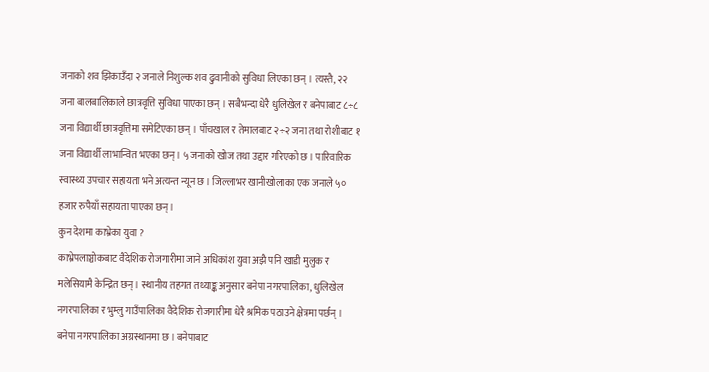जनाको शव झिकाउँदा २ जनाले निशुल्क शव ढुवानीको सुविधा लिएका छन् । त्यस्तै, २२ जना बालबालिकाले छात्रवृत्ति सुविधा पाएका छन् । सबैभन्दा धेरै धुलिखेल र बनेपाबाट ८÷८ जना विद्यार्थी छात्रवृत्तिमा समेटिएका छन् । पाँचखाल र तेमालबाट २÷२ जना तथा रोशीबाट १ जना विद्यार्थी लाभान्वित भएका छन् । ५ जनाको खोज तथा उद्दार गरिएको छ । पारिवारिक स्वास्थ्य उपचार सहायता भने अत्यन्त न्यून छ । जिल्लाभर खानीखोलाका एक जनाले ५० हजार रुपैयाँ सहायता पाएका छन् ।
कुन देशमा काभ्रेका युवा ?
काभ्रेपलाञ्चोकबाट वैदेशिक रोजगारीमा जाने अधिकांश युवा अझै पनि खाडी मुलुक र मलेसियामै केन्द्रित छन् । स्थानीय तहगत तथ्याङ्क अनुसार बनेपा नगरपालिका, धुलिखेल नगरपालिका र भुम्लु गाउँपालिका वैदेशिक रोजगारीमा धेरै श्रमिक पठाउने क्षेत्रमा पर्छन् ।
बनेपा नगरपालिका अग्रस्थानमा छ । बनेपाबाट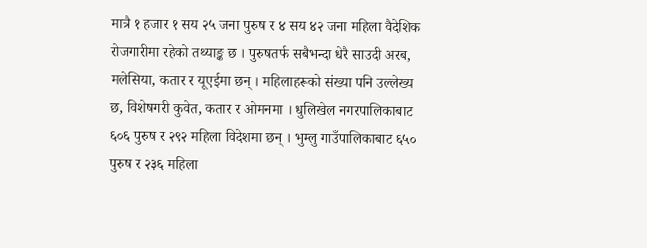मात्रै १ हजार १ सय २५ जना पुरुष र ४ सय ४२ जना महिला वैदेशिक रोजगारीमा रहेको तथ्याङ्क छ । पुरुषतर्फ सबैभन्दा धेरै साउदी अरब, मलेसिया, कतार र यूएईमा छन् । महिलाहरूको संख्या पनि उल्लेख्य छ, विशेषगरी कुवेत, कतार र ओमनमा । धुलिखेल नगरपालिकाबाट ६०६ पुरुष र २९२ महिला विदेशमा छन् । भुम्लु गाउँपालिकाबाट ६५० पुरुष र २३६ महिला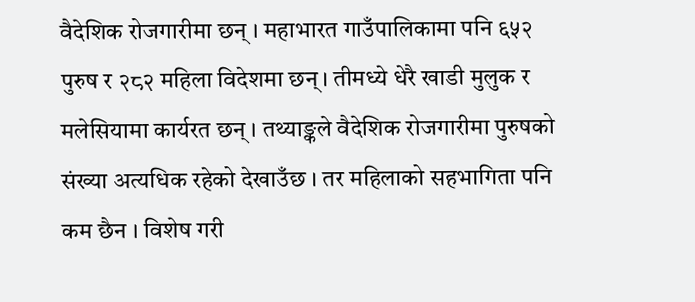वैदेशिक रोजगारीमा छन् । महाभारत गाउँपालिकामा पनि ६५२ पुरुष र २८२ महिला विदेशमा छन्। तीमध्ये धेरै खाडी मुलुक र मलेसियामा कार्यरत छन् । तथ्याङ्कले वैदेशिक रोजगारीमा पुरुषको संख्या अत्यधिक रहेको देखाउँछ । तर महिलाको सहभागिता पनि कम छैन । विशेष गरी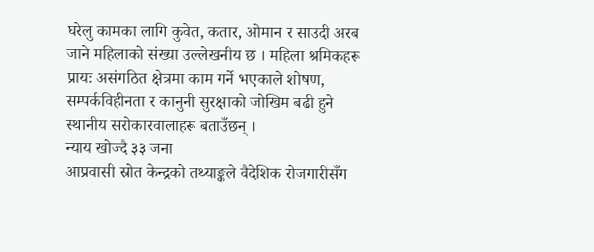घरेलु कामका लागि कुवेत, कतार, ओमान र साउदी अरब जाने महिलाको संख्या उल्लेखनीय छ । महिला श्रमिकहरू प्रायः असंगठित क्षेत्रमा काम गर्ने भएकाले शोषण, सम्पर्कविहीनता र कानुनी सुरक्षाको जोखिम बढी हुने स्थानीय सरोकारवालाहरू बताउँछन् ।
न्याय खोज्दै ३३ जना
आप्रवासी स्रोत केन्द्रको तथ्याङ्कले वैदेशिक रोजगारीसँग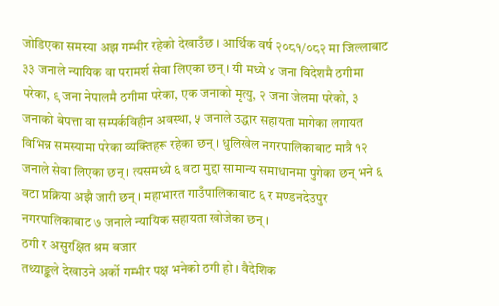जोडिएका समस्या अझ गम्भीर रहेको देखाउँछ । आर्थिक वर्ष २०८१/०८२ मा जिल्लाबाट ३३ जनाले न्यायिक वा परामर्श सेवा लिएका छन् । यी मध्ये ४ जना विदेशमै ठगीमा परेका, ९ जना नेपालमै ठगीमा परेका, एक जनाको मृत्यु, २ जना जेलमा परेको, ३ जनाको बेपत्ता वा सम्पर्कविहीन अवस्था, ५ जनाले उद्धार सहायता मागेका लगायत विभिन्न समस्यामा परेका व्यक्तिहरू रहेका छन् । धुलिखेल नगरपालिकाबाट मात्रै १२ जनाले सेवा लिएका छन् । त्यसमध्ये ६ वटा मुद्दा सामान्य समाधानमा पुगेका छन् भने ६ वटा प्रक्रिया अझै जारी छन् । महाभारत गाउँपालिकाबाट ६ र मण्डनदेउपुर नगरपालिकाबाट ७ जनाले न्यायिक सहायता खोजेका छन् ।
ठगी र असुरक्षित श्रम बजार
तथ्याङ्कले देखाउने अर्को गम्भीर पक्ष भनेको ठगी हो । वैदेशिक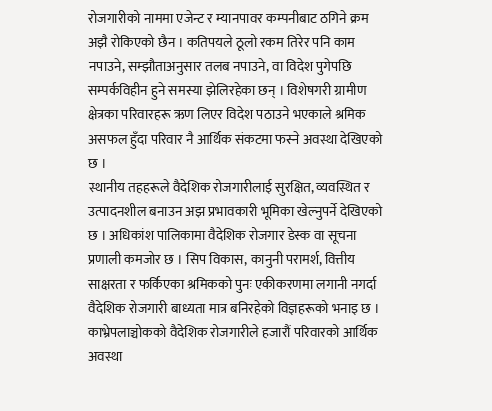रोजगारीको नाममा एजेन्ट र म्यानपावर कम्पनीबाट ठगिने क्रम अझै रोकिएको छैन । कतिपयले ठूलो रकम तिरेर पनि काम नपाउने, सम्झौताअनुसार तलब नपाउने, वा विदेश पुगेपछि सम्पर्कविहीन हुने समस्या झेलिरहेका छन् । विशेषगरी ग्रामीण क्षेत्रका परिवारहरू ऋण लिएर विदेश पठाउने भएकाले श्रमिक असफल हुँदा परिवार नै आर्थिक संकटमा फस्ने अवस्था देखिएको छ ।
स्थानीय तहहरूले वैदेशिक रोजगारीलाई सुरक्षित, व्यवस्थित र उत्पादनशील बनाउन अझ प्रभावकारी भूमिका खेल्नुपर्ने देखिएको छ । अधिकांश पालिकामा वैदेशिक रोजगार डेस्क वा सूचना प्रणाली कमजोर छ । सिप विकास, कानुनी परामर्श, वित्तीय साक्षरता र फर्किएका श्रमिकको पुनः एकीकरणमा लगानी नगर्दा वैदेशिक रोजगारी बाध्यता मात्र बनिरहेको विज्ञहरूको भनाइ छ । काभ्रेपलाञ्चोकको वैदेशिक रोजगारीले हजारौं परिवारको आर्थिक अवस्था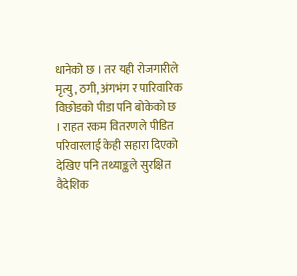धानेको छ । तर यही रोजगारीले मृत्यु, ठगी, अंगभंग र पारिवारिक विछोडको पीडा पनि बोकेको छ । राहत रकम वितरणले पीडित परिवारलाई केही सहारा दिएको देखिए पनि तथ्याङ्कले सुरक्षित वैदेशिक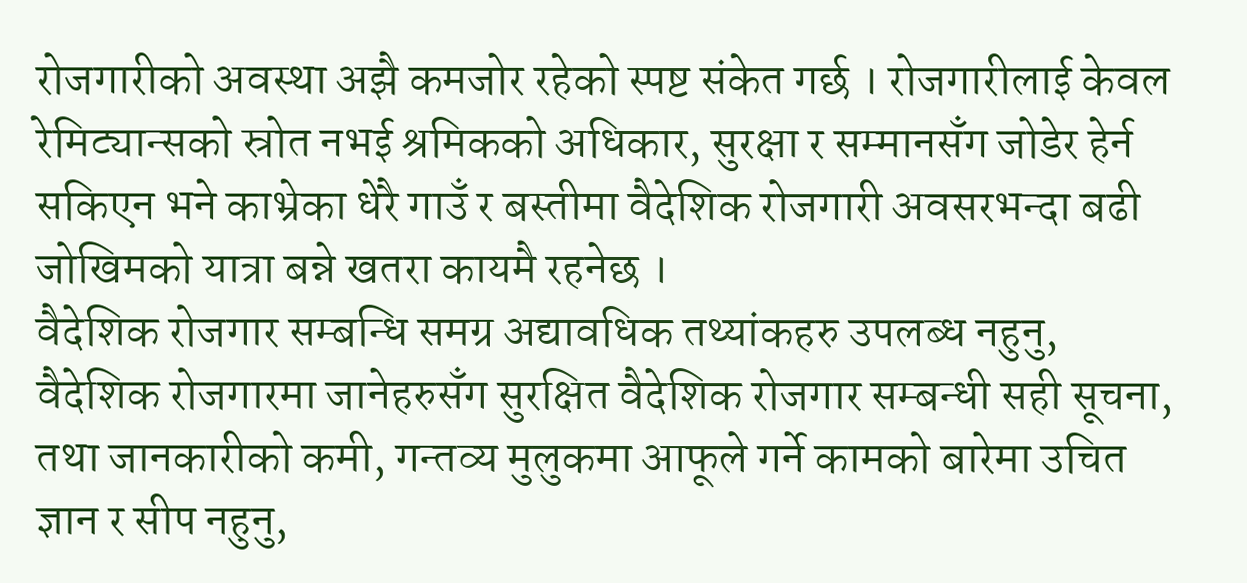रोजगारीको अवस्था अझै कमजोर रहेको स्पष्ट संकेत गर्छ । रोजगारीलाई केवल रेमिट्यान्सको स्रोत नभई श्रमिकको अधिकार, सुरक्षा र सम्मानसँग जोडेर हेर्न सकिएन भने काभ्रेका धेरै गाउँ र बस्तीमा वैदेशिक रोजगारी अवसरभन्दा बढी जोखिमको यात्रा बन्ने खतरा कायमै रहनेछ ।
वैदेशिक रोजगार सम्बन्धि समग्र अद्यावधिक तथ्यांकहरु उपलब्ध नहुनु, वैदेशिक रोजगारमा जानेहरुसँग सुरक्षित वैदेशिक रोजगार सम्बन्धी सही सूचना, तथा जानकारीको कमी, गन्तव्य मुलुकमा आफूले गर्ने कामको बारेमा उचित ज्ञान र सीप नहुनु,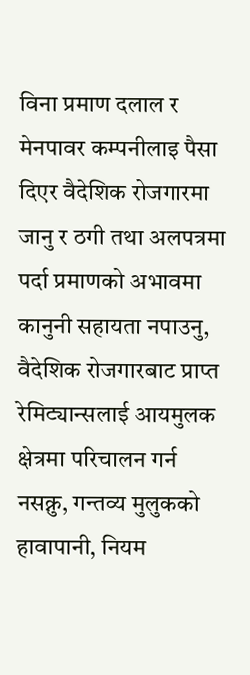विना प्रमाण दलाल र मेनपावर कम्पनीलाइ पैसा दिएर वैदेशिक रोजगारमा जानु र ठगी तथा अलपत्रमा पर्दा प्रमाणको अभावमा कानुनी सहायता नपाउनु, वैदेशिक रोजगारबाट प्राप्त रेमिट्यान्सलाई आयमुलक क्षेत्रमा परिचालन गर्न नसक्नु, गन्तव्य मुलुकको हावापानी, नियम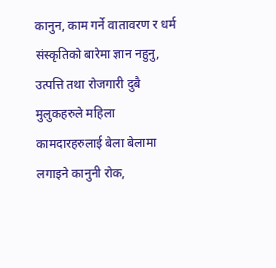कानुन, काम गर्ने वातावरण र धर्म संस्कृतिको बारेमा ज्ञान नहुनु, उत्पत्ति तथा रोजगारी दुबै मुलुकहरुले महिला कामदारहरुलाई बेला बेलामा लगाइने कानुनी रोक,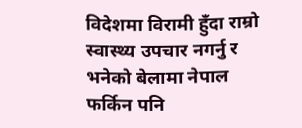विदेशमा विरामी हुँदा राम्रो स्वास्थ्य उपचार नगर्नु र भनेको बेलामा नेपाल फर्किन पनि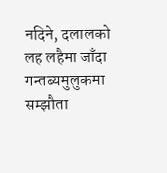नदिने, दलालको लह लहैमा जाँदा गन्तब्यमुलुकमा सम्झौता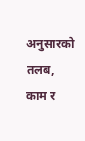अनुसारको तलब, काम र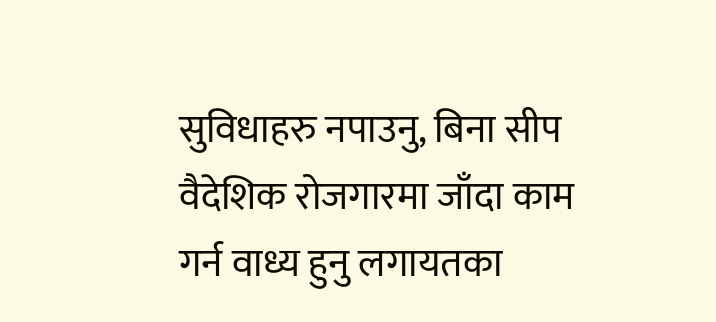सुविधाहरु नपाउनु, बिना सीप वैदेशिक रोजगारमा जाँदा काम गर्न वाध्य हुनु लगायतका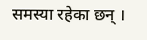समस्या रहेका छन् ।